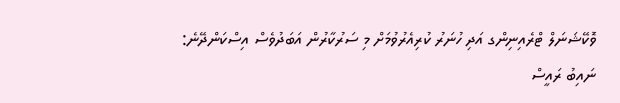ވޮކޭޝަނަލް ޓްރެއިނިންގ އަދި ހުނަރު ކުރިއެރުވުމަށް މި ސަރުކާރުން އަބަދުވެސް އިސްކަންދޭނެ: ނައިބު ރައީސް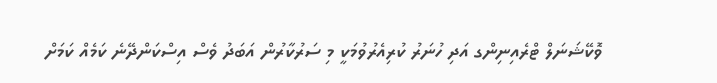ވޮކޭޝަނަލް ޓްރެއިނިންގ އަދި ހުނަރު ކުރިއެރުވުމަކީ މި ސަރުކާރުން އަބަދު ވެސް އިސްކަންދޭނެ ކަމެއް ކަމަށް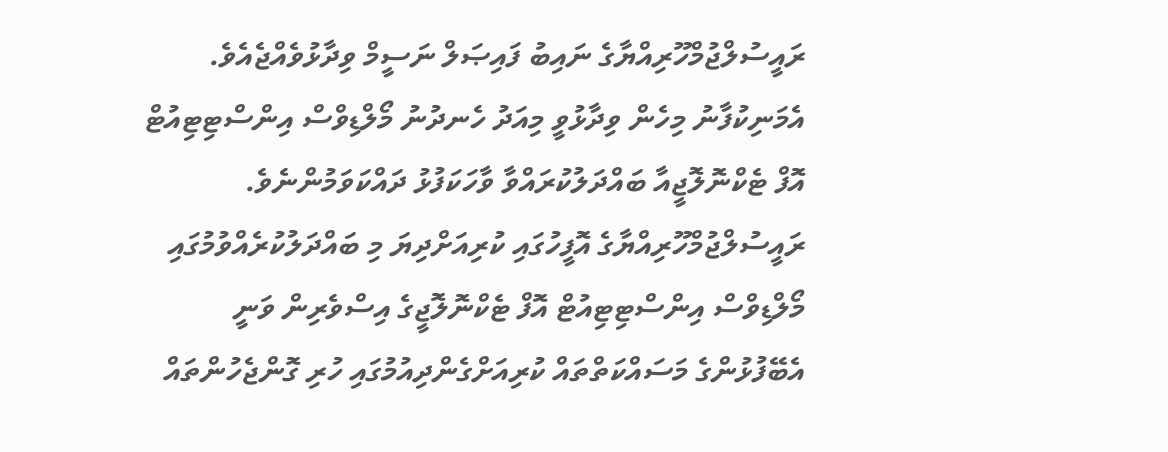ރައީސުލްޖުމްހޫރިއްޔާގެ ނައިބު ފައިޞަލް ނަސީމް ވިދާޅުވެއްޖެއެވެ.
އެމަނިކުފާނު މިހެން ވިދާޅުވީ މިއަދު ހެނދުނު މޯލްޑިވްސް އިންސްޓިޓިއުޓް އޮފް ޓެކްނޮލޮޖީއާ ބައްދަލުކުރައްވާ ވާހަކަފުޅު ދައްކަވަމުންނެވެ.
ރައީސުލްޖުމްހޫރިއްޔާގެ އޮފީހުގައި ކުރިއަށްދިޔަ މި ބައްދަލުކުރެއްވުމުގައި މޯލްޑިވްސް އިންސްޓިޓިއުޓް އޮފް ޓެކްނޮލޮޖީގެ އިސްވެރިން ވަނީ އެބޭފުޅުންގެ މަސައްކަތްތައް ކުރިއަށްގެންދިއުމުގައި ހުރި ގޮންޖެހުންތައް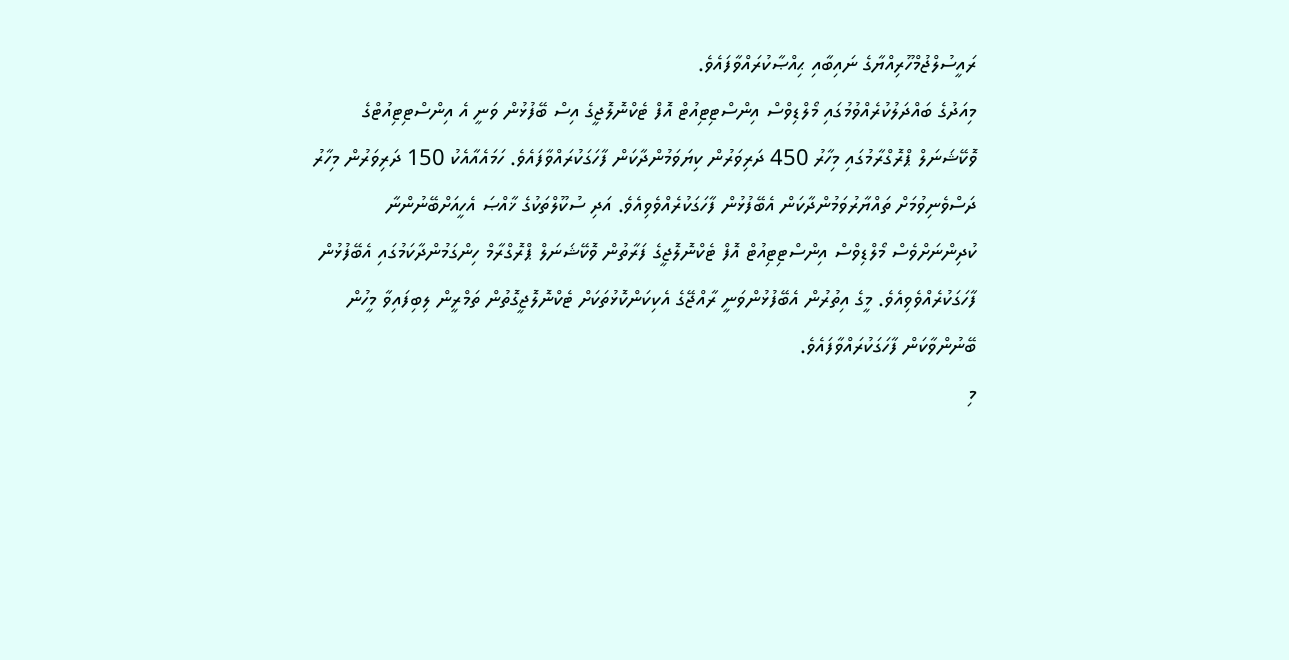ރައީސުލްޖުމްހޫރިއްޔާގެ ނައިބާއި ޙިއްޞާކުރައްވާފައެވެ.
މިއަދުގެ ބައްދަލުކުރެއްވުމުގައި މޯލްޑިވްސް އިންސްޓިޓިއުޓް އޮފް ޓެކްނޮލޮޖީގެ އިސް ބޭފުޅުން ވަނީ އެ އިންސްޓިޓިއުޓްގެ ވޮކޭޝަނަލް ޕްރޮގްރާމުގައި މިހާރު 450 ދަރިވަރުން ކިޔަވަމުންދާކަން ފާހަގަކުރައްވާފައެވެ. ހަމައެއާއެކު 150 ދަރިވަރުން މިހާރު ދަސްވެނިވުމަށް ތައްޔާރުވަމުންދާކަން އެބޭފުޅުން ފާހަގަކުރެއްވެވިއެވެ. އަދި ސުކޫލްތަކުގެ ޚާއްޞަ އެހީއަށްބޭނުންނާ ކުދިންނަށްވެސް މޯލްޑިވްސް އިންސްޓިޓިއުޓް އޮފް ޓެކްނޮލޮޖީގެ ފަރާތުން ވޮކޭޝަނަލް ޕްރޮގްރާމް ހިންގަމުންދާކަމުގައި އެބޭފުޅުން ފާހަގަކުރެއްވެވިއެވެ. މީގެ އިތުރުން އެބޭފުޅުންވަނީ ރާއްޖޭގެ އެކިކަންކޮޅުތަކަށް ޓެކްނޮލޮޖީގޮތުން ތަމްރީން ލިބިފައިވާ މީހުން ބޭނުންވާކަން ފާހަގަކުރައްވާފައެވެ.
މި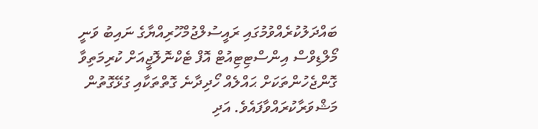ބައްދަލުކުރެއްވުމުގައި ރައީސުލްޖުމްހޫރިއްޔާގެ ނައިބު ވަނީ މޯލްޑިވްސް އިންސްޓިޓިއުޓް އޮފް ޓެކްނޮލޮޖީއަށް ކުރިމަތިވާ ގޮންޖެހުންތަކަށް ޙައްލެއް ހޯދިދާނެ ގޮތްތަކާއި ގުޅޭގޮތުން މަޝްވަރާކުރައްވާފައެވެ. އަދި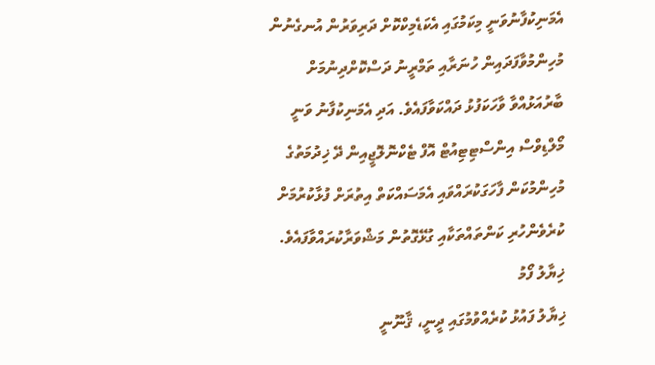އެމަނިކުފާނުވަނީ މިކަމުގައި އެކަޑެމިކްކޮށް ދަރިވަރުން އުނގެނުން މުހިންމުވާފަދައިން ހުނަރާއި ތަމްރީނު ދަސްކޮށްދިނުމަށް ބާރުއަޅުއްވާ ވާހަކަފުޅު ދައްކަވާފައެވެ. އަދި އެމަނިކުފާނު ވަނީ މޯލްޑިވްސް އިންސްޓިޓިއުޓް އޮފް ޓެކްނޮލޮޖީއިން ދޭ ޚިދުމަތުގެ މުހިންމުކަން ފާހަގަކުރައްވައި އެމަސައްކަތް އިތުރަށް ފުޅާކުރުމަށް ކުރެވެންހުރި ކަންތައްތަކާއި ގުޅޭގޮތުން މަޝްވަރާކުރައްވާފައެވެ.
ޚިޔާލު ފޯމު
ޚިޔާލު ފައުޅު ކުރެއްވުމުގައި ދީނީ، ޤާނޫނީ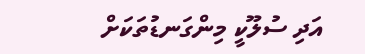އަދި ސުލޫކީ މިންގަނޑުތަކަށް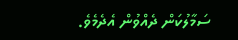ސަމާލުކަން ދެއްވުން އެދެމެވެ.